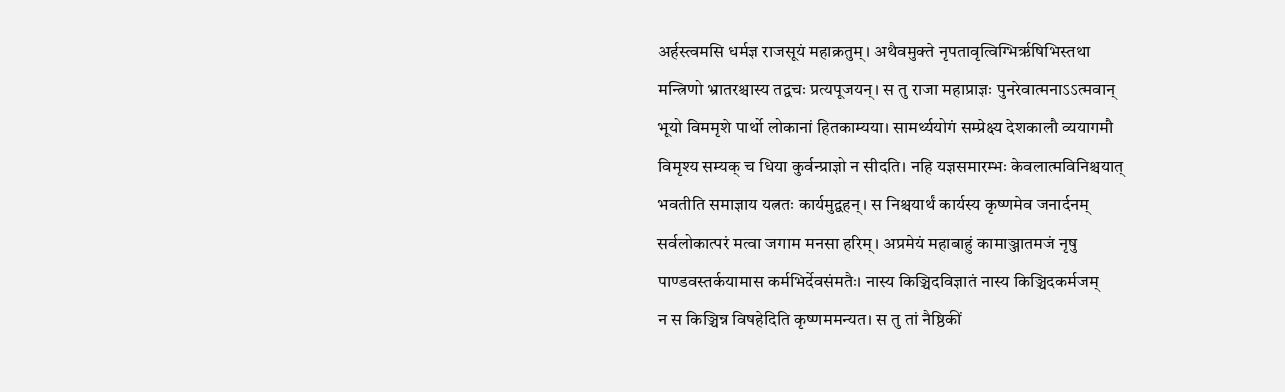अर्हस्त्वमसि धर्मज्ञ राजसूयं महाक्रतुम्। अथैवमुक्ते नृपतावृत्विग्भिर्ऋषिभिस्तथा
मन्त्रिणो भ्रातरश्चास्य तद्वचः प्रत्यपूजयन्। स तु राजा महाप्राज्ञः पुनरेवात्मनाऽऽत्मवान्
भूयो विममृशे पार्थो लोकानां हितकाम्यया। सामर्थ्ययोगं सम्प्रेक्ष्य देशकालौ व्ययागमौ
विमृश्य सम्यक् च धिया कुर्वन्प्राज्ञो न सीदति। नहि यज्ञसमारम्भः केवलात्मविनिश्चयात्
भवतीति समाज्ञाय यत्नतः कार्यमुद्वहन्। स निश्चयार्थं कार्यस्य कृष्णमेव जनार्दनम्
सर्वलोकात्परं मत्वा जगाम मनसा हरिम्। अप्रमेयं महाबाहुं कामाञ्जातमजं नृषु
पाण्डवस्तर्कयामास कर्मभिर्देवसंमतैः। नास्य किञ्चिदविज्ञातं नास्य किञ्चिदकर्मजम्
न स किञ्चिन्न विषहेदिति कृष्णममन्यत। स तु तां नैष्ठिकीं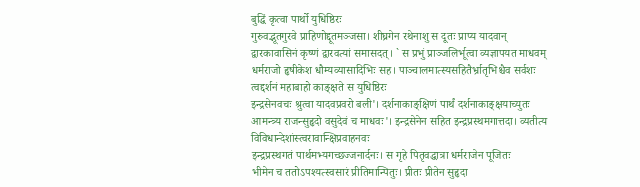बुद्धिं कृत्वा पार्थो युधिष्ठिरः
गुरुवद्भूतगुरवे प्राहिणोद्दूतमञ्जसा। शीघ्रगेन रथेनाशु स दूतः प्राप्य यादवान्
द्वारकावासिनं कृष्णं द्वारवत्यां समासदत्। ` स प्रभुं प्राञ्जलिर्भूत्वा व्यज्ञापयत माधवम्
धर्मराजो हृषीकेश धौम्यव्यासादिभिः सह। पाञ्चालमात्स्यसहितैर्भ्रातृभिश्चैव सर्वशः
त्वद्दर्शनं महाबाहो काङ्क्षते स युधिष्ठिरः
इन्द्रसेनवचः श्रुत्वा यादवप्रवरो बली'। दर्शनाकाङ्क्षिणं पार्थं दर्शनाकाङ्क्षयाच्युतः
आमन्त्र्य राजन्सुहृदो वसुदेवं च माधवः'। इन्द्रसेनेन सहित इन्द्रप्रस्थमगात्तदा। व्यतीत्य विविधान्देशांस्त्वरावान्क्षिप्रवाहनवः
इन्द्रप्रस्थगतं पार्थमभ्यगच्छज्जनार्दनः। स गृहे पितृवद्धात्रा धर्मराजेन पूजितः
भीमेन च ततोऽपश्यत्स्वसारं प्रीतिमान्पितुः। प्रीतः प्रीतेन सुहृदा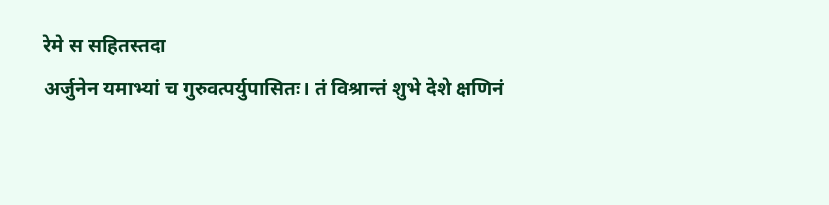रेमे स सहितस्तदा
अर्जुनेन यमाभ्यां च गुरुवत्पर्युपासितः। तं विश्रान्तं शुभे देशे क्षणिनं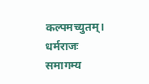कल्पमच्युतम्। धर्मराजः समागम्य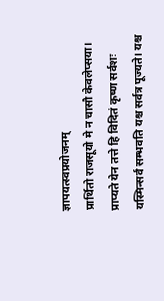ज्ञापयत्स्वप्रयोजनम्
प्रार्थितो राजसूयो मे न चासौ केवलेप्सया। प्राप्यते येन तत्ते हि विदितं कृष्ण सर्वशः
यस्मिन्सर्वं सम्भवति यश्च सर्वत्र पूज्यते। यश्च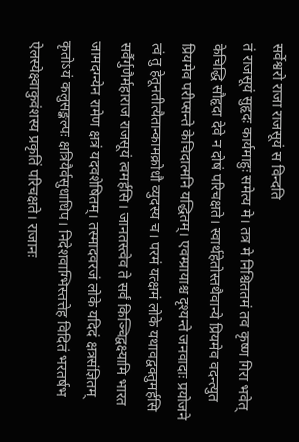सर्वेश्वरो राजा राजसूयं स विन्दति
तं राजसूयं सुहृदः कार्यमाहुः समेत्य मे। तत्र मे निश्चिततमं तव कृष्ण गिरा भवेत्
केचिद्धि सौहृदा देवे न दोषं परिचक्षते। स्वार्थहेतोस्तथैवान्ये प्रियमेव वदन्त्युत
प्रियमेव परीप्सन्ते केचिदात्मनि यद्धितम्। एवम्प्रायाश्च दृश्यन्ते जनवादाः प्रयोजने
त्वं तु हेतूनतीत्यैतान्कामक्रोधौ व्युदस्य च। परमं यत्क्षमं लोके यथावद्वक्तुमर्हसि
सर्वैर्गुणैर्महाराज राजसूयं त्वमर्हसि। जानतस्त्वेव ते सर्वं किञ्चिद्वक्ष्यामि भारत
जामदग्न्येन रामेण क्षत्रं यदवशेषितम्। तस्मादवरजं लोके यदिदं क्षत्रसंज्ञितम्
कृतोऽयं कलुसङ्कल्पः क्षत्रियैर्वसुधाधिप। निदेशवाग्भिस्तत्तेह विदितं भरतर्षभ
ऐलस्येक्ष्वाकुवंशस्य प्रकृतिं परिचक्षते। राजानः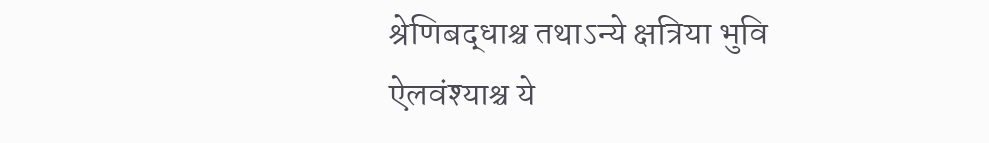श्रेणिबद्धाश्च तथाऽन्ये क्षत्रिया भुवि
ऐलवंश्याश्च ये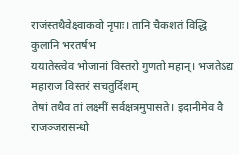राजंस्तथैवेक्ष्वाकवो नृपाः। तानि चैकशतं विद्धि कुलानि भरतर्षभ
ययातेस्त्वेव भोजानां विस्तरो गुणतो महान्। भजतेऽद्य महाराज विस्तरं सचतुर्दिशम्
तेषां तथैव तां लक्ष्मीं सर्वक्षत्रमुपासते। इदानीमेव वै राजञ्जरासन्धो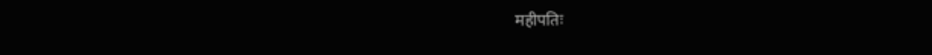महीपतिः